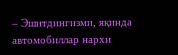– Эшитдингизми, яқинда автомобиллар нархи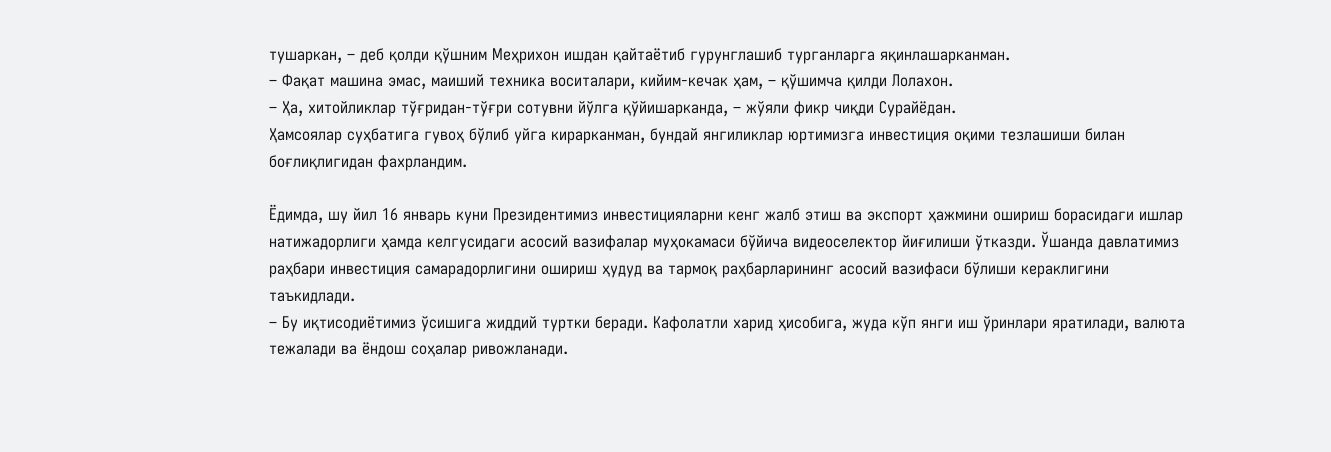тушаркан, – деб қолди қўшним Меҳрихон ишдан қайтаётиб гурунглашиб турганларга яқинлашарканман.
– Фақат машина эмас, маиший техника воситалари, кийим-кечак ҳам, – қўшимча қилди Лолахон.
– Ҳа, хитойликлар тўғридан-тўғри сотувни йўлга қўйишарканда, – жўяли фикр чиқди Сурайёдан.
Ҳамсоялар суҳбатига гувоҳ бўлиб уйга кирарканман, бундай янгиликлар юртимизга инвестиция оқими тезлашиши билан боғлиқлигидан фахрландим.

Ёдимда, шу йил 16 январь куни Президентимиз инвестицияларни кенг жалб этиш ва экспорт ҳажмини ошириш борасидаги ишлар натижадорлиги ҳамда келгусидаги асосий вазифалар муҳокамаси бўйича видеоселектор йиғилиши ўтказди. Ўшанда давлатимиз раҳбари инвестиция самарадорлигини ошириш ҳудуд ва тармоқ раҳбарларининг асосий вазифаси бўлиши кераклигини таъкидлади.
– Бу иқтисодиётимиз ўсишига жиддий туртки беради. Кафолатли харид ҳисобига, жуда кўп янги иш ўринлари яратилади, валюта тежалади ва ёндош соҳалар ривожланади.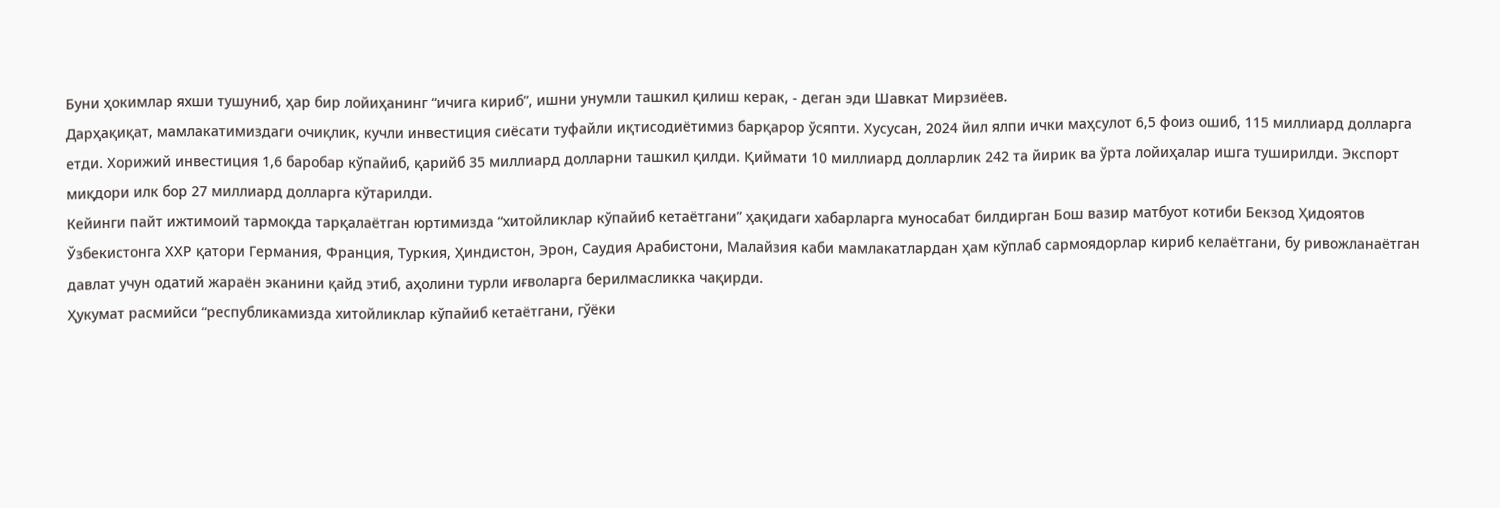Буни ҳокимлар яхши тушуниб, ҳар бир лойиҳанинг “ичига кириб”, ишни унумли ташкил қилиш керак, - деган эди Шавкат Мирзиёев.
Дарҳақиқат, мамлакатимиздаги очиқлик, кучли инвестиция сиёсати туфайли иқтисодиётимиз барқарор ўсяпти. Хусусан, 2024 йил ялпи ички маҳсулот 6,5 фоиз ошиб, 115 миллиард долларга етди. Хорижий инвестиция 1,6 баробар кўпайиб, қарийб 35 миллиард долларни ташкил қилди. Қиймати 10 миллиард долларлик 242 та йирик ва ўрта лойиҳалар ишга туширилди. Экспорт миқдори илк бор 27 миллиард долларга кўтарилди.
Кейинги пайт ижтимоий тармоқда тарқалаётган юртимизда “хитойликлар кўпайиб кетаётгани” ҳақидаги хабарларга муносабат билдирган Бош вазир матбуот котиби Бекзод Ҳидоятов Ўзбекистонга ХХР қатори Германия, Франция, Туркия, Ҳиндистон, Эрон, Саудия Арабистони, Малайзия каби мамлакатлардан ҳам кўплаб сармоядорлар кириб келаётгани, бу ривожланаётган давлат учун одатий жараён эканини қайд этиб, аҳолини турли иғволарга берилмасликка чақирди.
Ҳукумат расмийси “республикамизда хитойликлар кўпайиб кетаётгани, гўёки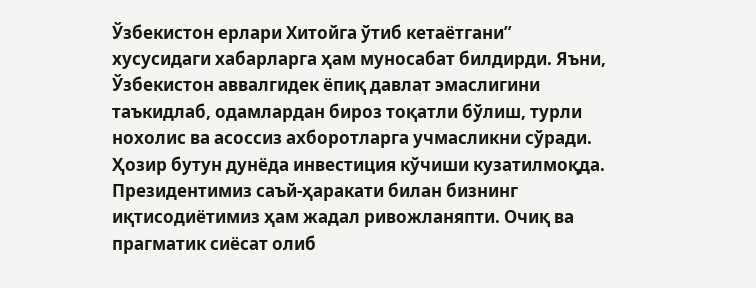Ўзбекистон ерлари Хитойга ўтиб кетаётгани” хусусидаги хабарларга ҳам муносабат билдирди. Яъни, Ўзбекистон аввалгидек ёпиқ давлат эмаслигини таъкидлаб, одамлардан бироз тоқатли бўлиш, турли нохолис ва асоссиз ахборотларга учмасликни сўради.
Ҳозир бутун дунёда инвестиция кўчиши кузатилмоқда. Президентимиз саъй-ҳаракати билан бизнинг иқтисодиётимиз ҳам жадал ривожланяпти. Очиқ ва прагматик сиёсат олиб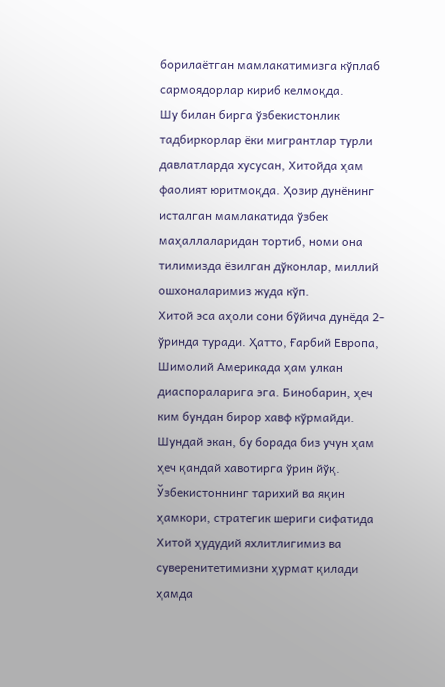борилаётган мамлакатимизга кўплаб сармоядорлар кириб келмоқда.
Шу билан бирга ўзбекистонлик тадбиркорлар ёки мигрантлар турли давлатларда хусусан, Хитойда ҳам фаолият юритмоқда. Ҳозир дунёнинг исталган мамлакатида ўзбек маҳаллаларидан тортиб, номи она тилимизда ёзилган дўконлар, миллий ошхоналаримиз жуда кўп.
Хитой эса аҳоли сони бўйича дунёда 2-ўринда туради. Ҳатто, Ғарбий Европа, Шимолий Америкада ҳам улкан диаспораларига эга. Бинобарин, ҳеч ким бундан бирор хавф кўрмайди. Шундай экан, бу борада биз учун ҳам ҳеч қандай хавотирга ўрин йўқ.
Ўзбекистоннинг тарихий ва яқин ҳамкори, стратегик шериги сифатида Хитой ҳудудий яхлитлигимиз ва суверенитетимизни ҳурмат қилади ҳамда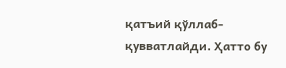қатъий қўллаб-қувватлайди. Ҳатто бу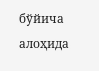бўйича алоҳида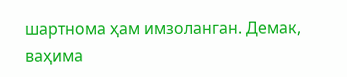шартнома ҳам имзоланган. Демак, ваҳима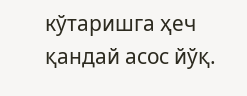кўтаришга ҳеч қандай асос йўқ.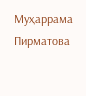Муҳаррама Пирматова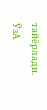тайёрлади. ЎзА